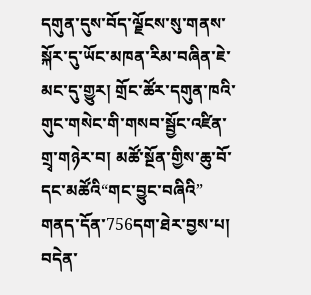དགུན་དུས་བོད་ལྗོངས་སུ་གནས་སྐོར་དུ་ཡོང་མཁན་རིམ་བཞིན་ཇེ་མང་དུ་གྱུར། གྲོང་ཚོར་དགུན་ཁའི་གུང་གསེང་གི་གསབ་སྦྱོང་འཛིན་གྲྭ་གཉེར་བ། མཚོ་སྔོན་གྱིས་ཆུ་བོ་དང་མཚོའི“གང་བྱུང་བཞིའི” གནད་དོན་756དག་ཐེར་བྱས་པ། བདེན་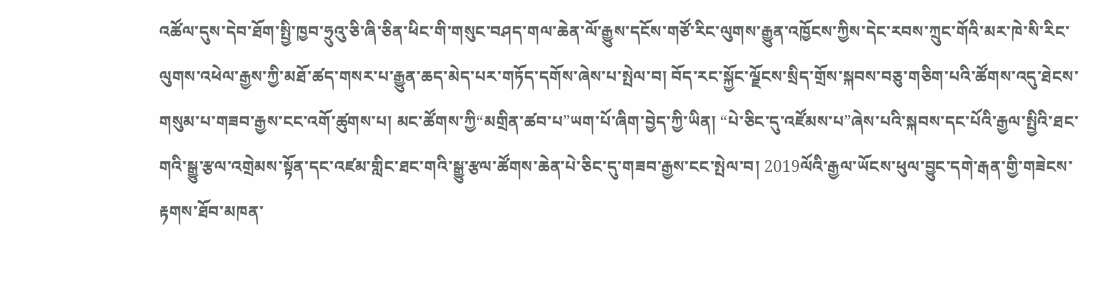འཚོལ་དུས་དེབ་ཐོག་སྤྱི་ཁྱབ་ཧྲུའུ་ཅི་ཞི་ཅིན་ཕིང་གི་གསུང་བཤད་གལ་ཆེན་ལོ་རྒྱུས་དངོས་གཙོ་རིང་ལུགས་རྒྱུན་འཁྱོངས་ཀྱིས་དེང་རབས་ཀྲུང་གོའི་མར་ཁེ་སི་རིང་ལུགས་འཕེལ་རྒྱས་ཀྱི་མཐོ་ཚད་གསར་པ་རྒྱུན་ཆད་མེད་པར་གཏོད་དགོས་ཞེས་པ་སྤེལ་བ། བོད་རང་སྐྱོང་ལྗོངས་སྲིད་གྲོས་སྐབས་བཅུ་གཅིག་པའི་ཚོགས་འདུ་ཐེངས་གསུམ་པ་གཟབ་རྒྱས་ངང་འགོ་ཚུགས་པ། མང་ཚོགས་ཀྱི“མགྲིན་ཚབ་པ”ཡག་པོ་ཞིག་བྱེད་ཀྱི་ཡིན། “པེ་ཅིང་དུ་འཛོམས་པ”ཞེས་པའི་སྐབས་དང་པོའི་རྒྱལ་སྤྱིའི་ཐང་གའི་སྒྱུ་རྩལ་འགྲེམས་སྟོན་དང་འཛམ་གླིང་ཐང་གའི་སྒྱུ་རྩལ་ཚོགས་ཆེན་པེ་ཅིང་དུ་གཟབ་རྒྱས་ངང་སྤེལ་བ། 2019ལོའི་རྒྱལ་ཡོངས་ཕུལ་བྱུང་དགེ་རྒན་གྱི་གཟེངས་རྟགས་ཐོབ་མཁན་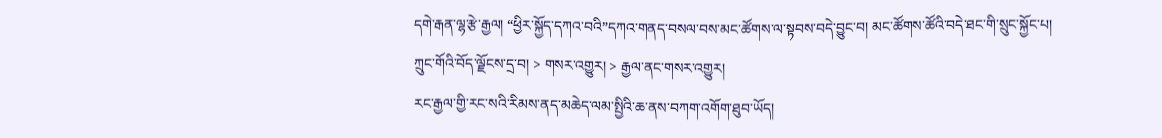དགེ་རྒན་ལྷ་རྩེ་རྒྱལ། “ཕྱིར་སྐྱོད་དཀའ་བའི”དཀའ་གནད་བསལ་བས་མང་ཚོགས་ལ་སྟབས་བདེ་བྱུང་བ། མང་ཚོགས་ཚོའི་བདེ་ཐང་གི་སྲུང་སྐྱོང་པ།
ཀྲུང་གོའི་བོད་ལྗོངས་དྲ་བ། > གསར་འགྱུར། > རྒྱལ་ནང་གསར་འགྱུར།
རང་རྒྱལ་གྱི་རང་སའི་རིམས་ནད་མཆེད་ལམ་སྤྱིའི་ཆ་ནས་བཀག་འགོག་ཐུབ་ཡོད།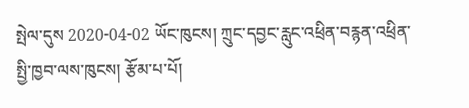སྤེལ་དུས 2020-04-02 ཡོང་ཁུངས། ཀྲུང་དབྱང་རླུང་འཕྲིན་བརྙན་འཕྲིན་སྤྱི་ཁྱབ་ལས་ཁུངས། རྩོམ་པ་པོ།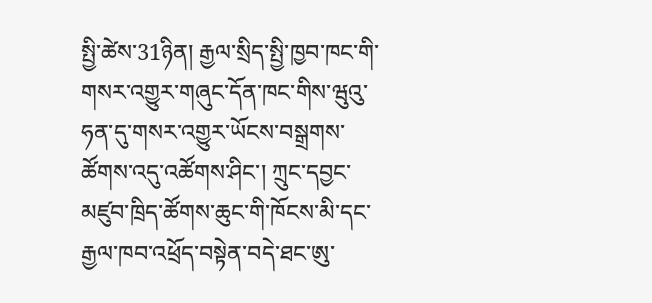སྤྱི་ཚེས་31ཉིན། རྒྱལ་སྲིད་སྤྱི་ཁྱབ་ཁང་གི་གསར་འགྱུར་གཞུང་དོན་ཁང་གིས་ཝུའུ་ཧན་དུ་གསར་འགྱུར་ཡོངས་བསྒྲགས་ཚོགས་འདུ་འཚོགས་ཤིང་། ཀྲུང་དབྱང་མཛུབ་ཁྲིད་ཚོགས་ཆུང་གི་ཁོངས་མི་དང་རྒྱལ་ཁབ་འཕྲོད་བསྟེན་བདེ་ཐང་ཨུ་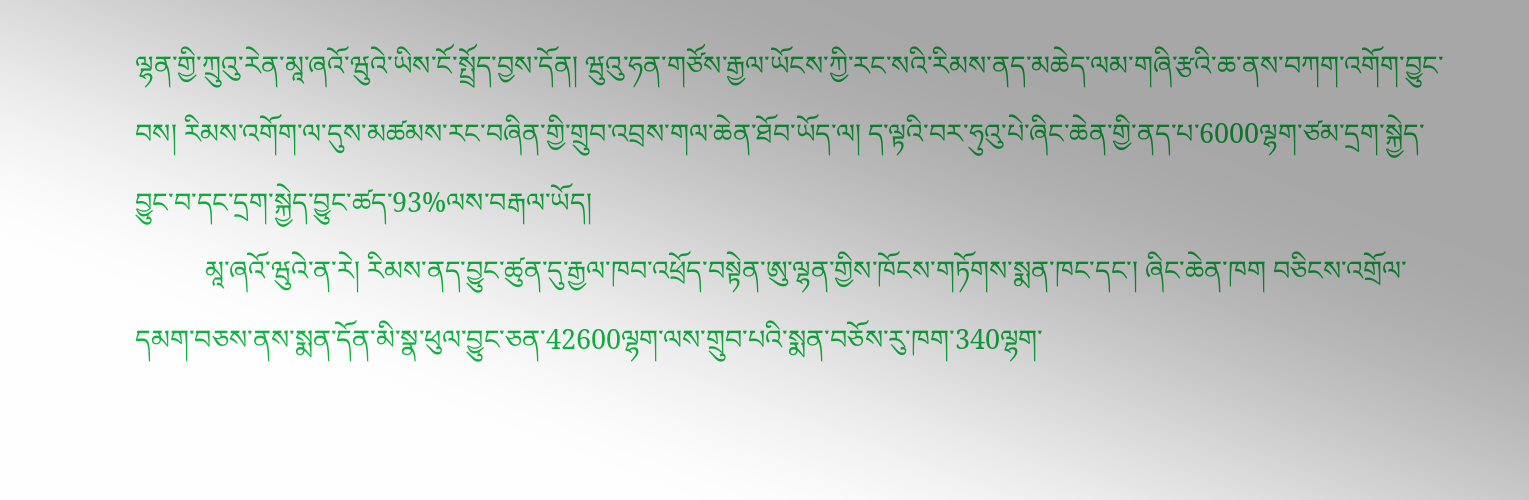ལྷན་གྱི་ཀྲུའུ་རེན་མཱ་ཞའོ་ཝུའེ་ཡིས་ངོ་སྤྲོད་བྱས་དོན། ཝུའུ་ཧན་གཙོས་རྒྱལ་ཡོངས་ཀྱི་རང་སའི་རིམས་ནད་མཆེད་ལམ་གཞི་རྩའི་ཆ་ནས་བཀག་འགོག་བྱུང་བས། རིམས་འགོག་ལ་དུས་མཚམས་རང་བཞིན་གྱི་གྲུབ་འབྲས་གལ་ཆེན་ཐོབ་ཡོད་ལ། ད་ལྟའི་བར་ཧུའུ་པེ་ཞིང་ཆེན་གྱི་ནད་པ་6000ལྷག་ཙམ་དྲག་སྐྱེད་བྱུང་བ་དང་དྲག་སྐྱེད་བྱུང་ཚད་93%ལས་བརྒལ་ཡོད།
          མཱ་ཞའོ་ཝུའེ་ན་རེ། རིམས་ནད་བྱུང་ཚུན་དུ་རྒྱལ་ཁབ་འཕྲོད་བསྟེན་ཨུ་ལྷན་གྱིས་ཁོངས་གཏོགས་སྨན་ཁང་དང་། ཞིང་ཆེན་ཁག བཅིངས་འགྲོལ་དམག་བཅས་ནས་སྨན་དོན་མི་སྣ་ཕུལ་བྱུང་ཅན་42600ལྷག་ལས་གྲུབ་པའི་སྨན་བཅོས་རུ་ཁག་340ལྷག་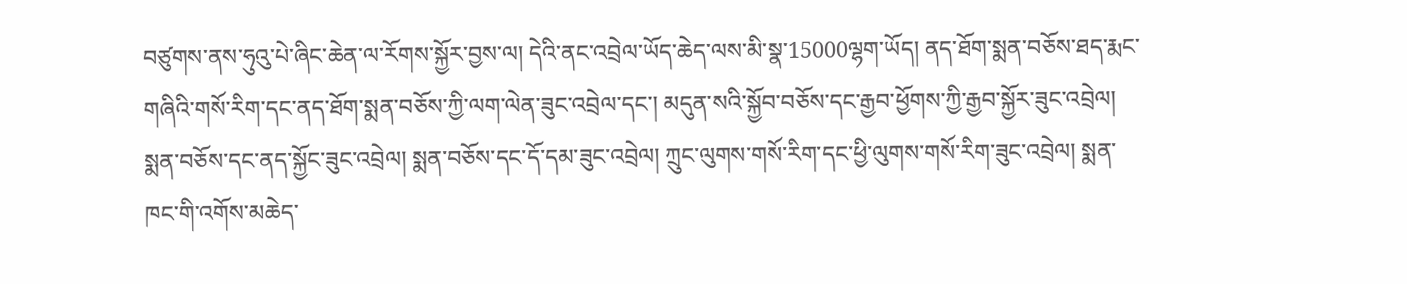བཙུགས་ནས་ཧུའུ་པེ་ཞིང་ཆེན་ལ་རོགས་སྐྱོར་བྱས་ལ། དེའི་ནང་འབྲེལ་ཡོད་ཆེད་ལས་མི་སྣ་15000ལྷག་ཡོད། ནད་ཐོག་སྨན་བཅོས་ཐད་རྨང་གཞིའི་གསོ་རིག་དང་ནད་ཐོག་སྨན་བཅོས་ཀྱི་ལག་ལེན་ཟུང་འབྲེལ་དང་། མདུན་སའི་སྐྱོབ་བཅོས་དང་རྒྱབ་ཕྱོགས་ཀྱི་རྒྱབ་སྐྱོར་ཟུང་འབྲེལ། སྨན་བཅོས་དང་ནད་སྐྱོང་ཟུང་འབྲེལ། སྨན་བཅོས་དང་དོ་དམ་ཟུང་འབྲེལ། ཀྲུང་ལུགས་གསོ་རིག་དང་ཕྱི་ལུགས་གསོ་རིག་ཟུང་འབྲེལ། སྨན་ཁང་གི་འགོས་མཆེད་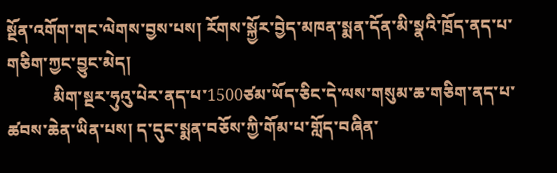སྔོན་འགོག་གང་ལེགས་བྱས་པས། རོགས་སྐྱོར་བྱེད་མཁན་སྨན་དོན་མི་སྣའི་ཁྲོད་ནད་པ་གཅིག་ཀྱང་བྱུང་མེད།
           མིག་སྔར་ཧུའུ་པེར་ནད་པ་1500ཙམ་ཡོད་ཅིང་དེ་ལས་གསུམ་ཆ་གཅིག་ནད་པ་ཚབས་ཆེན་ཡིན་པས། ད་དུང་སྨན་བཅོས་ཀྱི་གོམ་པ་གློད་བཞིན་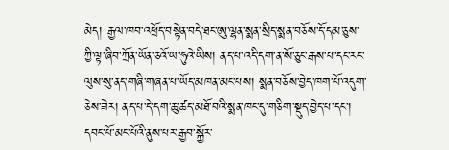མེད། རྒྱལ་ཁབ་འཕྲོད་བསྟེན་བདེ་ཐང་ཨུ་ལྷན་སྨན་སྲིད་སྨན་བཅོས་དོ་དམ་ཅུས་ཀྱི་ལྟ་ཞིབ་ཀྲོན་ཡོན་ཅའོ་ཡ་ཧུའེ་ཡིས། ནད་པ་འདི་དག་ན་སོ་ཅུང་རྒས་པ་དང་རང་ལུས་སུ་ནད་གཞི་གཞན་པ་ཡོད་མཁན་མང་པས། སྨན་བཅོས་བྱེད་ཁག་པོ་འདུག་ཅེས་ཟེར། ནད་པ་དེ་དག་ཆུ་ཚད་མཐོ་བའི་སྨན་ཁང་དུ་གཅིག་སྡུད་བྱེད་པ་དང་། དབང་པོ་མང་པོའི་ནུས་པར་རྒྱབ་སྐྱོར་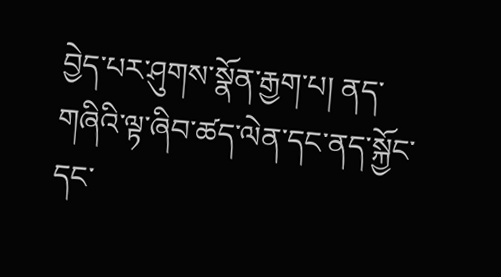བྱེད་པར་ཤུགས་སྣོན་རྒྱག་པ། ནད་གཞིའི་ལྟ་ཞིབ་ཚད་ལེན་དང་ནད་སྐྱོང་དང་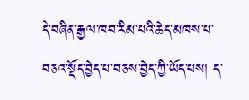དེ་བཞིན་རྒྱལ་ཁབ་རིམ་པའི་ཆེད་མཁས་པ་བཅའ་སྡོད་བྱེད་པ་བཅས་བྱེད་ཀྱི་ཡོད་པས། ད་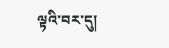ལྟའི་བར་དུ།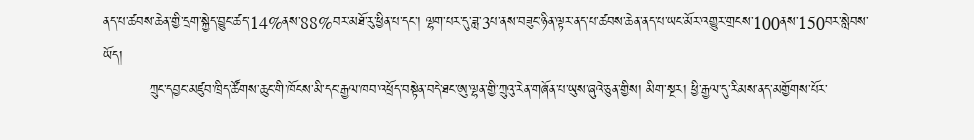ནད་པ་ཚབས་ཆེན་གྱི་དྲག་སྐྱེད་བྱུང་ཚད་14%ནས་88%བར་མཐོ་རུ་ཕྱིན་པ་དང་། ལྷག་པར་དུ་ཟླ་3པ་ནས་བཟུང་ཉིན་ལྟར་ནད་པ་ཚབས་ཆེན་ནད་པ་ཡང་མོར་འགྱུར་གྲངས་100ནས་150བར་སླེབས་ཡོད།
          ཀྲུང་དབྱང་མཛུབ་ཁྲིད་ཚོགས་ཆུང་གི་ཁོངས་མི་དང་རྒྱལ་ཁབ་འཕྲོད་བསྟེན་བདེ་ཐང་ཨུ་ལྷན་གྱི་ཀྲུའུ་རེན་གཞོན་པ་ཡུས་ཞུའེ་ཅུན་གྱིས། མིག་སྔར། ཕྱི་རྒྱལ་དུ་རིམས་ནད་མགྱོགས་པོར་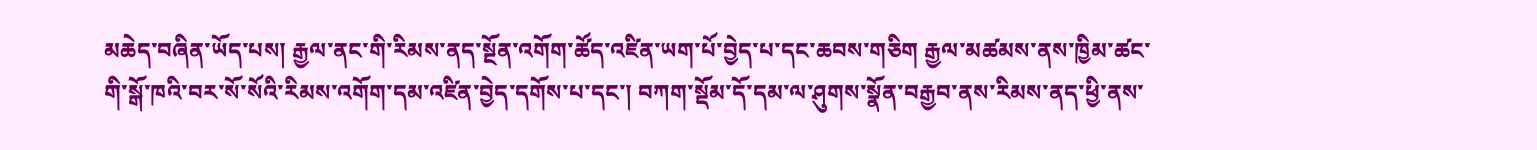མཆེད་བཞིན་ཡོད་པས། རྒྱལ་ནང་གི་རིམས་ནད་སྔོན་འགོག་ཚོད་འཛིན་ཡག་པོ་བྱེད་པ་དང་ཆབས་གཅིག རྒྱལ་མཚམས་ནས་ཁྱིམ་ཚང་གི་སྒོ་ཁའི་བར་སོ་སོའི་རིམས་འགོག་དམ་འཛིན་བྱེད་དགོས་པ་དང་། བཀག་སྡོམ་དོ་དམ་ལ་ཤུགས་སྣོན་བརྒྱབ་ནས་རིམས་ནད་ཕྱི་ནས་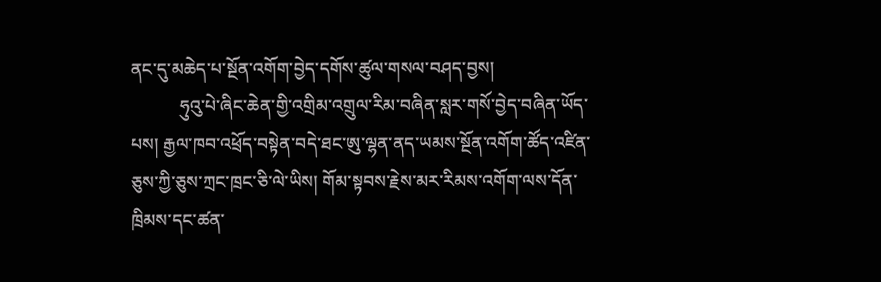ནང་དུ་མཆེད་པ་སྔོན་འགོག་བྱེད་དགོས་ཚུལ་གསལ་བཤད་བྱས།
           ཧུའུ་པེ་ཞིང་ཆེན་གྱི་འགྲིམ་འགྲུལ་རིམ་བཞིན་སླར་གསོ་བྱེད་བཞིན་ཡོད་པས། རྒྱལ་ཁབ་འཕྲོད་བསྟེན་བདེ་ཐང་ཨུ་ལྷན་ནད་ཡམས་སྔོན་འགོག་ཚོད་འཛིན་ཅུས་ཀྱི་ཅུས་ཀྲང་ཁྲང་ཅི་ལེ་ཡིས། གོམ་སྟབས་རྗེས་མར་རིམས་འགོག་ལས་དོན་ཁྲིམས་དང་ཚན་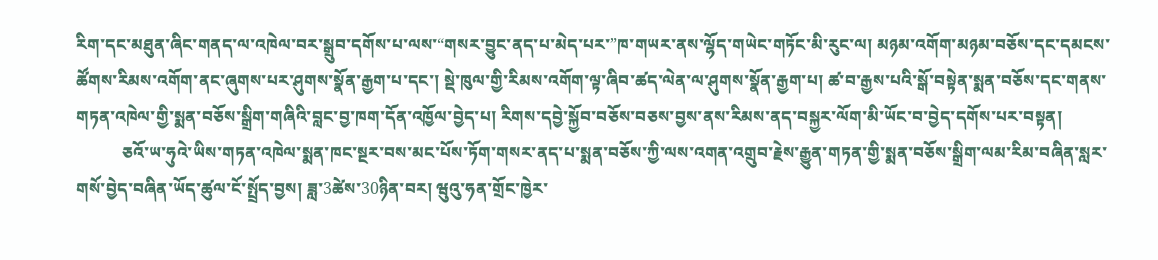རིག་དང་མཐུན་ཞིང་གནད་ལ་འཁེལ་བར་སྒྲུབ་དགོས་པ་ལས་“གསར་བྱུང་ནད་པ་མེད་པར་”ཁ་གཡར་ནས་ལྷོད་གཡེང་གཏོང་མི་རུང་ལ། མཉམ་འགོག་མཉམ་བཅོས་དང་དམངས་ཚོགས་རིམས་འགོག་ནང་ཞུགས་པར་ཤུགས་སྣོན་རྒྱག་པ་དང་། སྡེ་ཁུལ་གྱི་རིམས་འགོག་ལྟ་ཞིབ་ཚད་ལེན་ལ་ཤུགས་སྣོན་རྒྱག་པ། ཚ་བ་རྒྱས་པའི་སྒོ་བསྟེན་སྨན་བཅོས་དང་གནས་གཏན་འཁེལ་གྱི་སྨན་བཅོས་སྒྲིག་གཞིའི་བླང་བྱ་ཁག་དོན་འཁྱོལ་བྱེད་པ། རིགས་དབྱེ་སྐྱོབ་བཅོས་བཅས་བྱས་ནས་རིམས་ནད་བསྐྱར་ལོག་མི་ཡོང་བ་བྱེད་དགོས་པར་བསྟན།
           ཅའོ་ཡ་ཧུའེ་ཡིས་གཏན་འཁེལ་སྨན་ཁང་སྔར་བས་མང་པོས་ཏོག་གསར་ནད་པ་སྨན་བཅོས་ཀྱི་ལས་འགན་འགྲུབ་རྗེས་རྒྱུན་གཏན་གྱི་སྨན་བཅོས་སྒྲིག་ལམ་རིམ་བཞིན་སླར་གསོ་བྱེད་བཞིན་ཡོད་ཚུལ་ངོ་སྤྲོད་བྱས། ཟླ་3ཚེས་30ཉིན་བར། ཝུའུ་ཧན་གྲོང་ཁྱེར་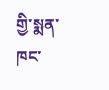གྱི་སྨན་ཁང་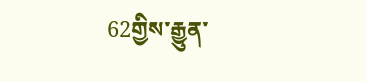62གྱིས་རྒྱུན་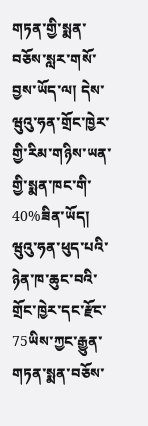གཏན་གྱི་སྨན་བཅོས་སླར་གསོ་བྱས་ཡོད་ལ། དེས་ཝུའུ་ཧན་གྲོང་ཁྱེར་གྱི་རིམ་གཉིས་ཡན་གྱི་སྨན་ཁང་གི་40%ཟིན་ཡོད། ཝུའུ་ཧན་ཕུད་པའི་ཉེན་ཁ་ཆུང་བའི་གྲོང་ཁྱེར་དང་རྫོང་75ཡིས་ཀྱང་རྒྱུན་གཏན་སྨན་བཅོས་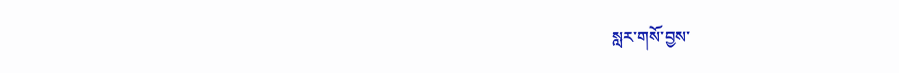སླར་གསོ་བྱས་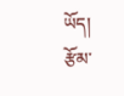ཡོད།
རྩོམ་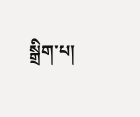སྒྲིག་པ།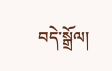བདེ་སྒྲོལ།